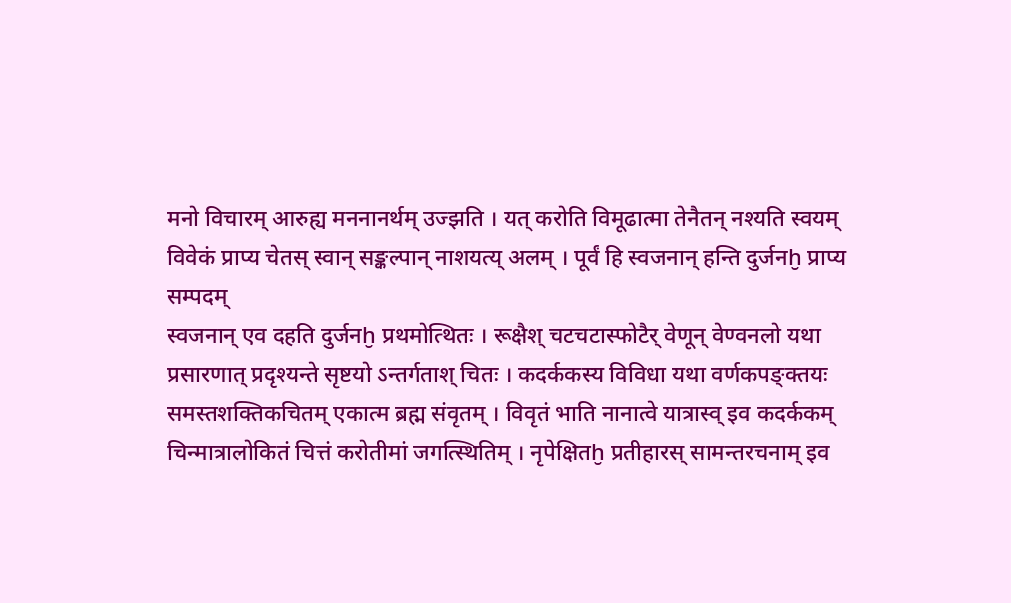मनो विचारम् आरुह्य मननानर्थम् उज्झति । यत् करोति विमूढात्मा तेनैतन् नश्यति स्वयम्
विवेकं प्राप्य चेतस् स्वान् सङ्कल्पान् नाशयत्य् अलम् । पूर्वं हि स्वजनान् हन्ति दुर्जनḫ प्राप्य सम्पदम्
स्वजनान् एव दहति दुर्जनḫ प्रथमोत्थितः । रूक्षैश् चटचटास्फोटैर् वेणून् वेण्वनलो यथा
प्रसारणात् प्रदृश्यन्ते सृष्टयो ऽन्तर्गताश् चितः । कदर्ककस्य विविधा यथा वर्णकपङ्क्तयः
समस्तशक्तिकचितम् एकात्म ब्रह्म संवृतम् । विवृतं भाति नानात्वे यात्रास्व् इव कदर्ककम्
चिन्मात्रालोकितं चित्तं करोतीमां जगत्स्थितिम् । नृपेक्षितḫ प्रतीहारस् सामन्तरचनाम् इव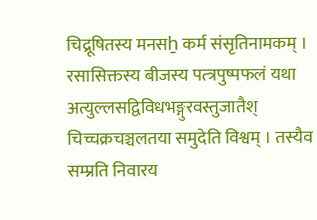चिद्रूषितस्य मनसẖ कर्म संसृतिनामकम् । रसासिक्तस्य बीजस्य पत्त्रपुष्पफलं यथा
अत्युल्लसद्विविधभङ्गुरवस्तुजातैश् चिच्चक्रचञ्चलतया समुदेति विश्वम् । तस्यैव सम्प्रति निवारय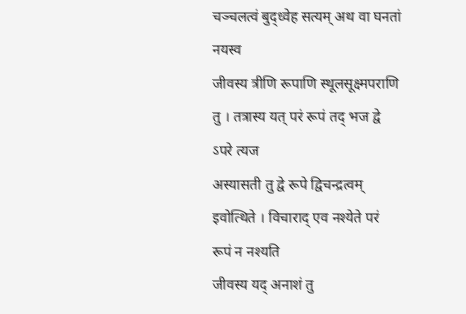चञ्चलत्वं बुद्ध्वेह सत्यम् अथ वा घनतां नयस्व
जीवस्य त्रीणि रूपाणि स्थूलसूक्ष्मपराणि तु । तत्रास्य यत् परं रूपं तद् भज द्वे ऽपरे त्यज
अस्यासती तु द्वे रूपे द्विचन्द्रत्वम् इवोत्थिते । विचाराद् एव नश्येते परं रूपं न नश्यति
जीवस्य यद् अनाशं तु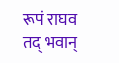रूपं राघव तद् भवान्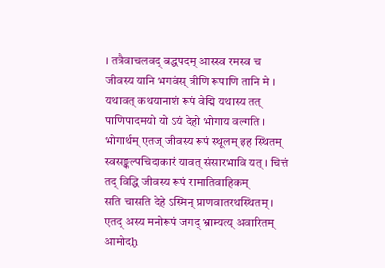। तत्रैवाचलवद् बद्धपदम् आस्स्व रमस्व च
जीवस्य यानि भगवंस् त्रीणि रूपाणि तानि मे । यथावत् कथयानाशं रूपं वेद्मि यथास्य तत्
पाणिपादमयो यो ऽयं देहो भोगाय वल्गति । भोगार्थम् एतज् जीवस्य रूपं स्थूलम् इह स्थितम्
स्वसङ्कल्पचिदाकारं यावत् संसारभावि यत् । चित्तं तद् विद्धि जीवस्य रूपं रामातिवाहिकम्
सति चासति देहे ऽस्मिन् प्राणवातरथस्थितम् । एतद् अस्य मनोरूपं जगद् भ्राम्यत्य् अवारितम्
आमोदḫ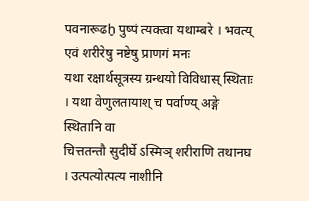पवनारूढḫ पुष्पं त्यक्त्वा यथाम्बरे । भवत्य् एवं शरीरेषु नष्टेषु प्राणगं मनः
यथा रक्षार्थसूत्रस्य ग्रन्थयो विविधास् स्थिताः । यथा वेणुलतायाश् च पर्वाण्य् अङ्गे स्थितानि वा
चित्ततन्तौ सुदीर्घे ऽस्मिञ् शरीराणि तथानघ । उत्पत्योत्पत्य नाशीनि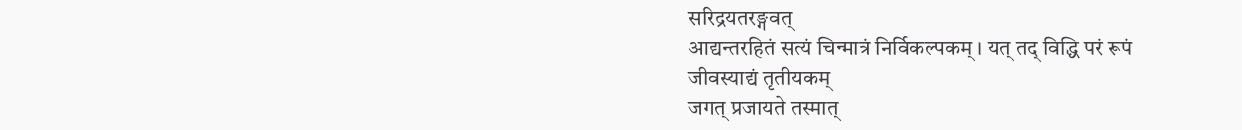सरिद्रयतरङ्गवत्
आद्यन्तरहितं सत्यं चिन्मात्रं निर्विकल्पकम् । यत् तद् विद्धि परं रूपं जीवस्याद्यं तृतीयकम्
जगत् प्रजायते तस्मात्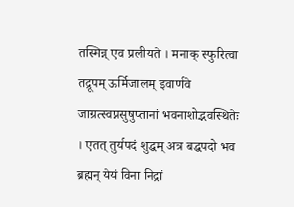तस्मिन्न् एव प्रलीयते । मनाक् स्फुरित्वा तद्रूपम् ऊर्मिजालम् इवार्णवे
जाग्रत्स्वप्नसुषुप्तानां भवनाशोद्भवस्थितेः । एतत् तुर्यपदं शुद्धम् अत्र बद्धपदो भव
ब्रह्मन् येयं विना निद्रां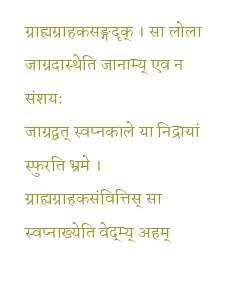ग्राह्यग्राहकसङ्गदृक् । सा लोला जाग्रदास्थेति जानाम्य् एव न संशयः
जाग्रद्वत् स्वप्नकाले या निद्रायां स्फुरति भ्रमे । ग्राह्यग्राहकसंवित्तिस् सा स्वप्नाख्येति वेद्म्य् अहम्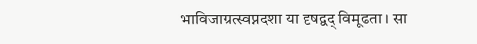भाविजाग्रत्स्वप्नदशा या दृषद्वद् विमूढता । सा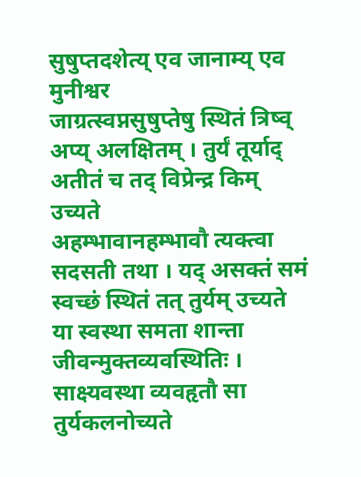सुषुप्तदशेत्य् एव जानाम्य् एव मुनीश्वर
जाग्रत्स्वप्नसुषुप्तेषु स्थितं त्रिष्व् अप्य् अलक्षितम् । तुर्यं तूर्याद् अतीतं च तद् विप्रेन्द्र किम् उच्यते
अहम्भावानहम्भावौ त्यक्त्वा सदसती तथा । यद् असक्तं समं स्वच्छं स्थितं तत् तुर्यम् उच्यते
या स्वस्था समता शान्ता जीवन्मुक्तव्यवस्थितिः । साक्ष्यवस्था व्यवहृतौ सा तुर्यकलनोच्यते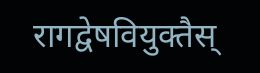रागद्वेषवियुक्तैस्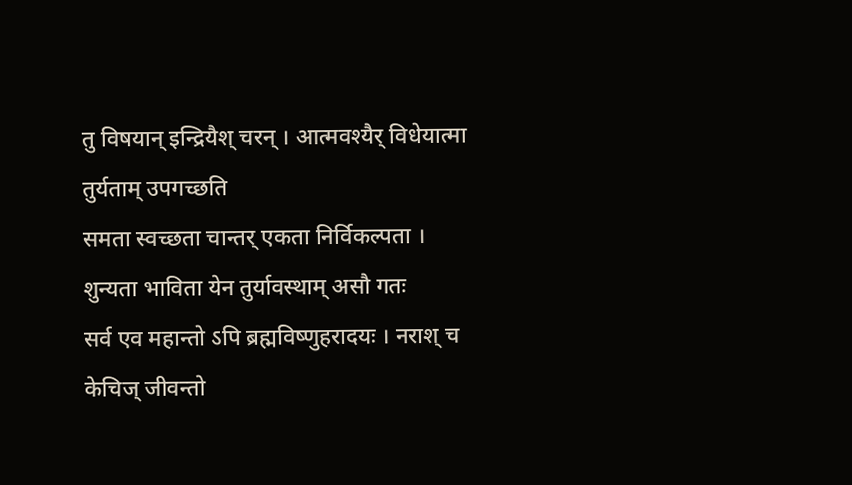तु विषयान् इन्द्रियैश् चरन् । आत्मवश्यैर् विधेयात्मा तुर्यताम् उपगच्छति
समता स्वच्छता चान्तर् एकता निर्विकल्पता । शुन्यता भाविता येन तुर्यावस्थाम् असौ गतः
सर्व एव महान्तो ऽपि ब्रह्मविष्णुहरादयः । नराश् च केचिज् जीवन्तो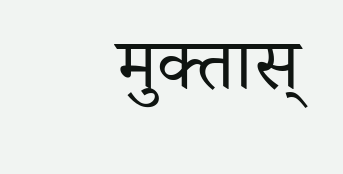मुक्तास्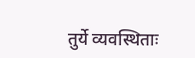तुर्ये व्यवस्थिताः